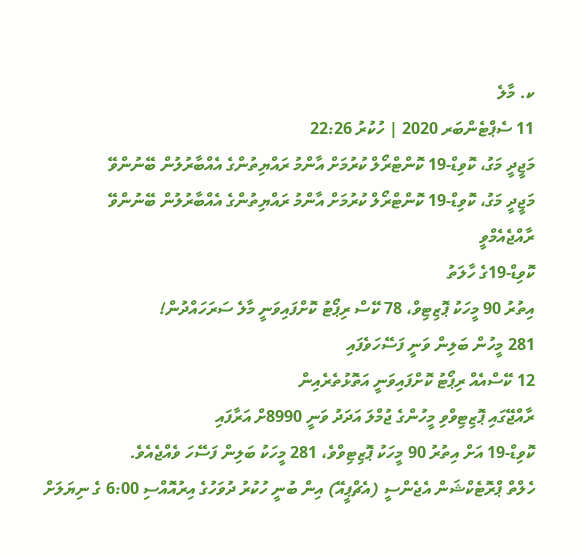ކ. މާލެ
11 ސެޕްޓެންބަރ 2020 | ހުކުރު 22:26
މަޖީދީ މަގު، ކޮވިޑް-19 ކޮންޓްރޯލް ކުރުމަށް އާންމު ރައްޔިތުންގެ އެއްބާރުލުން ބޭނުންވޭ
މަޖީދީ މަގު، ކޮވިޑް-19 ކޮންޓްރޯލް ކުރުމަށް އާންމު ރައްޔިތުންގެ އެއްބާރުލުން ބޭނުންވޭ
ރާއްޖެއެމްވީ
ކޮވިޑް-19ގެ ހާލަތު
އިތުރު 90 މީހަކު ޕޮޒިޓިވް، 78 ކޭސް ރިޕޯޓު ކޮށްފައިވަނީ މާލެ ސަރަހައްދުން!
281 މީހުން ބަލިން ވަނީ ފަސޭހަވެފައި
12 ކޭސްއެއް ރިޕޯޓު ކޮށްފައިވަނީ އަތޮޅުތެރެއިން
ރާއްޖޭގައި ޕޮޒިޓިވްވި މީހުންގެ ޖުމްލަ އަދަދު ވަނީ 8990ށް އަރާފައި
ކޮވިޑް-19 އަށް އިތުރު 90 މީހަކު ޕޮޒިޓިވްވެ، 281 މީހަކު ބަލިން ފަސޭހަ ވެއްޖެއެވެ.
ހެލްތް ޕްރޮޓެކްޝަން އެޖެންސީ (އެޗްޕީއޭ) އިން ބުނީ ހުކުރު ދުވަހުގެ އިރުއޮއްސި 6:00 ގެ ނިޔަލަށް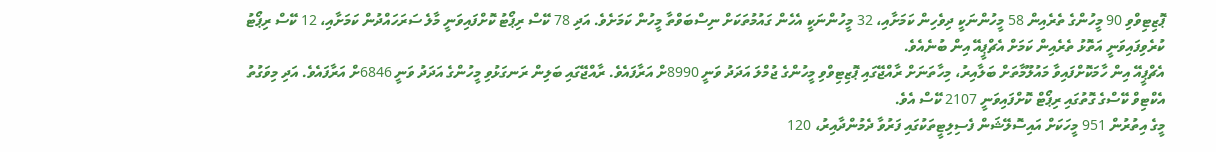ޕޮޒިޓިވްވި 90 މީހުންގެ ތެރެއިން 58 މީހުންނަކީ ދިވެހިން ކަމަށާއި، 32 މީހުންނަކީ އެހެން ގައުމުތަކަށް ނިސްބަވްތާ މީހުން ކަމަށެވެ. އަދި 78 ކޭސް ރިޕޯޓު ކޮށްފައިވަނީ މާލެ ސަރަހައްދުން ކަމަށާއި، 12 ކޭސް ރިޕޯޓު ކުރެވިފައިވަނީ އަތޮޅު ތެރެއިން ކަމަށް އެޗްޕީއޭ އިން ބުނެއެވެ.
އެޗްޕީއޭ އިން ހާމަކޮށްފައިވާ މައުލޫމާތަށް ބަލާއިރު، މިހާތަނަށް ރާއްޖޭގައި ޕޮޒިޓިވްވި މީހުންގެ ޖުމްލަ އަދަދު ވަނީ 8990ށް އަރާފައެވެ. ރާއްޖޭގައި ބަލިން ރަނގަޅުވި މީހުންގެ އަދަދު ވަނީ 6846ށް އަރާފައެވެ. އަދި މިވަގުތު އެކްޓިވް ކޭސްގެ ގޮތުގައި ރިޕޯޓް ކޮށްފައިވަނީ 2107 ކޭސް އެވެ.
މީގެ އިތުރުން 951 މީހަކަށް އައިސޮލޭޝަން ފެސިލިޓީތަކުގައި ފަރުވާ ދެމުންދާއިރު، 120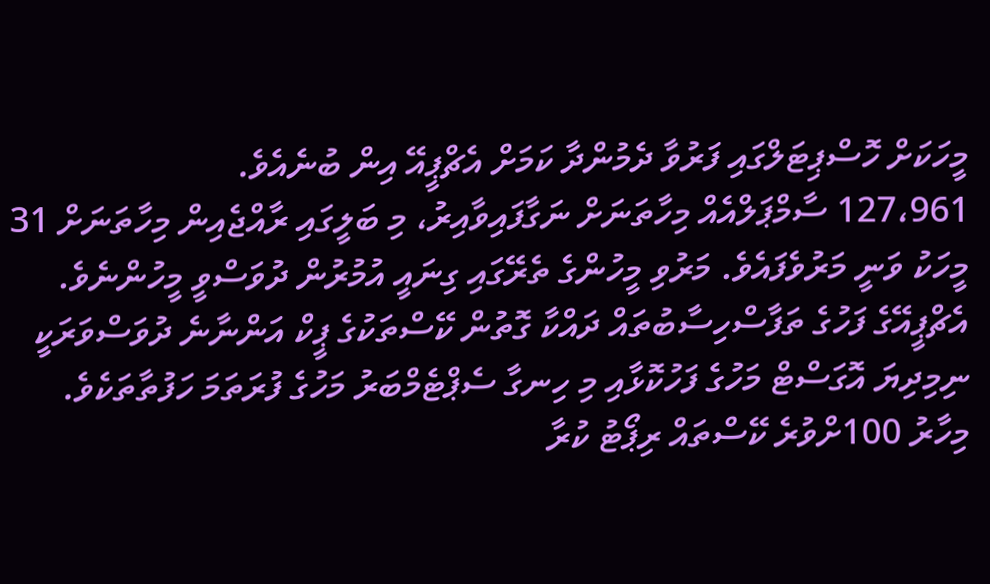މީހަކަށް ހޮސްޕިޓަލްގައި ފަރުވާ ދެމުންދާ ކަމަށް އެޗްޕީއޭ އިން ބުނެއެވެ.
127،961 ސާމްޕަލްއެއް މިހާތަނަށް ނަގާފައިވާއިރު، މި ބަލީގައި ރާއްޖެއިން މިހާތަނަށް 31 މީހަކު ވަނީ މަރުވެފައެވެ. މަރުވި މީހުންގެ ތެރޭގައި ގިނައީ އުމުރުން ދުވަސްވީ މީހުންނެވެ.
އެޗްޕީއޭގެ ފަހުގެ ތަފާސްހިސާބުތައް ދައްކާ ގޮތުން ކޭސްތަކުގެ ޕީކް އަންނާނެ ދުވަސްވަރަކީ ނިމިދިޔަ އޮގަސްޓް މަހުގެ ފަހުކޮޅާއި މި ހިނގާ ސެޕްޓެމްބަރު މަހުގެ ފުރަތަމަ ހަފުތާތަކެވެ. މިހާރު 100ށްވުރެ ކޭސްތައް ރިޕޯޓު ކުރާ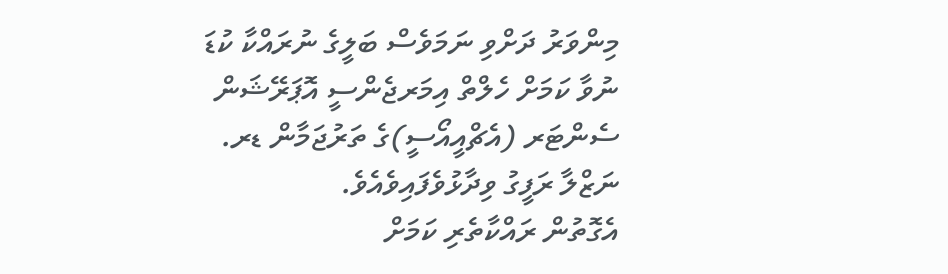މިންވަރު ދަށްވި ނަމަވެސް ބަލީގެ ނުރައްކާ ކުޑަ ނުވާ ކަމަށް ހެލްތް އިމަރޖެންސީ އޮޕަރޭޝަން ސެންޓަރ (އެޗްއީއޯސީ)ގެ ތަރުޖަމާން ޑރ. ނަޒްލާ ރަފީގު ވިދާޅުވެފައިވެއެވެ.
އެގޮތުން ރައްކާތެރި ކަމަށް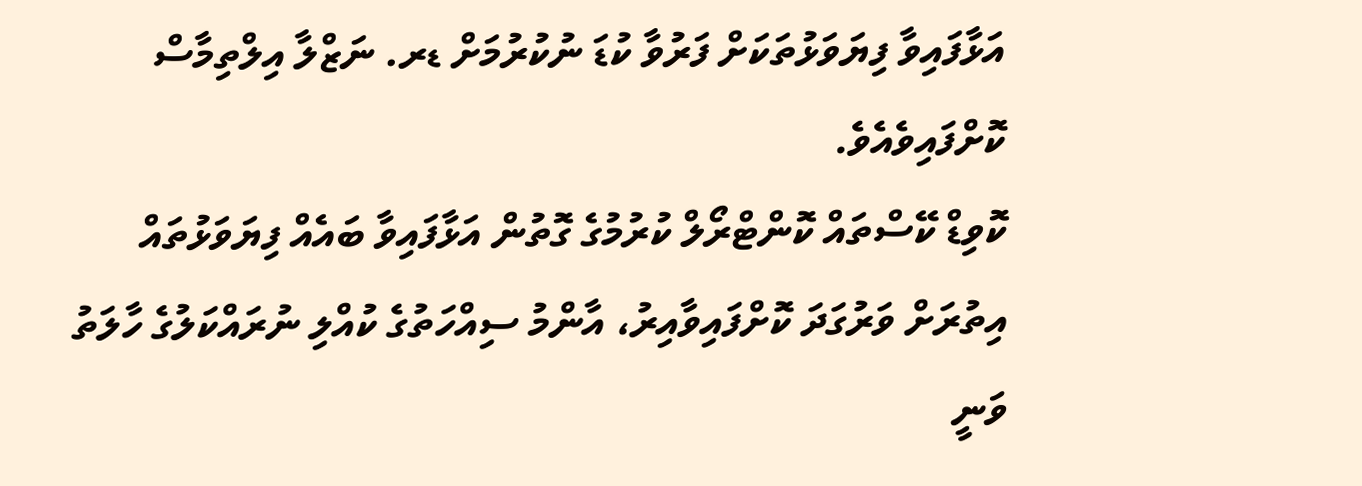އަޅާފައިވާ ފިޔަވަޅުތަކަށް ފަރުވާ ކުޑަ ނުކުރުމަށް ޑރ. ނަޒްލާ އިލްތިމާސް ކޮށްފައިވެއެވެ.
ކޮވިޑް ކޭސްތައް ކޮންޓްރޯލް ކުރުމުގެ ގޮތުން އަޅާފައިވާ ބައެއް ފިޔަވަޅުތައް އިތުރަށް ވަރުގަދަ ކޮށްފައިވާއިރު، އާންމު ސިއްހަތުގެ ކުއްލި ނުރައްކަލުގެ ހާލަތު ވަނީ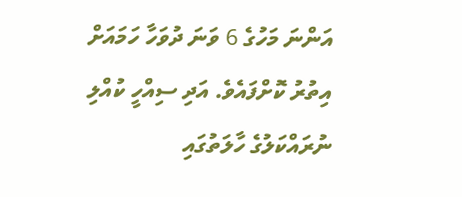އަންނަ މަހުގެ 6 ވަނަ ދުވަހާ ހަމައަށް އިތުރު ކޮށްފައެވެ. އަދި ސިއްހީ ކުއްލި ނުރައްކަލުގެ ހާލަތުގައި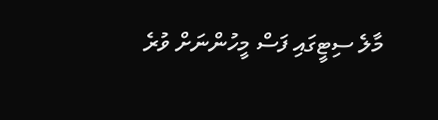މާލެ ސިޓީގައި ފަސް މީހުންނަށް ވުރެ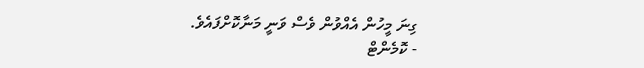ގިނަ މީހުން އެއްވުން ވެސް ވަނީ މަނާކޮށްފައެވެ.
- ކޮމެންޓް